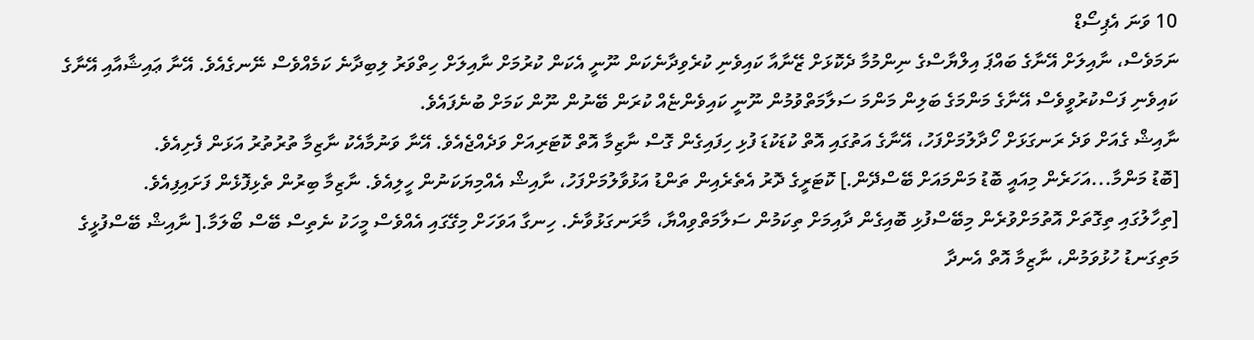10 ވަނަ އެޕިސޯޑް
ނަމަވެސް، ނާއިލަށް އޭނާގެ ބައްޕަ އިލްޔާސްގެ ނިންމުމާ ދެކޮޅަށް ޒޭނާއާ ކައިވެނި ކުރެވިދާނެކަން ނޫނީ އެކަން ކުރުމަށް ނާއިލަށް ހިތްވަރު ލިބިދާނެ ކަމެއްވެސް ނޭނގެއެވެ. އޭނާ ޢައިޝާއާއި އޭނާގެ ކައިވެނި ފަސްކުރުވީވެސް އޭނާގެ މަންމަގެ ބަލިން މަންމަ ސަލާމަތްވުމުން ނޫނީ ކައިވެންޏެއް ކުރަން ބޭނުން ނޫން ކަމަށް ބުނެފައެވެ.
ނާއިޝް ގެއަށް ވަދެ ރަނގަޅަށް ހޯދާލުމަށްފަހު، އޭނާގެ އަތުގައި އޮތް ކުޑަކުޑަ ފުޅި ހިފައިގެން ގޮސް ނާޒިމާ އޮތް ކޮޓަރިއަށް ވަދެއްޖެއެވެ. އޭނާ ވަނުމާއެކު ނާޒިމާ ތުރުތުރު އަޅަން ފެށިއެވެ.
[ބޮޑު މަންމާ...އަހަރެން މިއައީ ބޮޑު މަންމައަށް ބޭސްދޭން.] ކޮޓަރީގެ ދޮރު އެތެރެއިން ތަންޑު އަޅުވާލުމަށްފަހު، ނާއިޝް އެއްމިޔަކަނުން ހީލިއެވެ. ނާޒިމާ ބިރުން ތެޅިފޮޅެން ފަށައިފިއެވެ.
[ތިހާލުގައި ތިގޮތަށް އޮތުމަށްވުރެން މިބޭސްފުޅި ބޮއިގެން ދާއިމަށް ތިކަމުން ސަލާމަތްވިއްޔާ، މާރަނގަޅުވާނެ. ހިނގާ އަވަހަށް މިގޭގައި އެއްވެސް މީހަކު ނެތިސް ބޭސް ބޯލަމާ.[ ނާއިޝް ބޭސްފުޅީގެ މަތިގަނޑު ހުޅުވަމުން، ނާޒިމާ އޮތް އެނދާ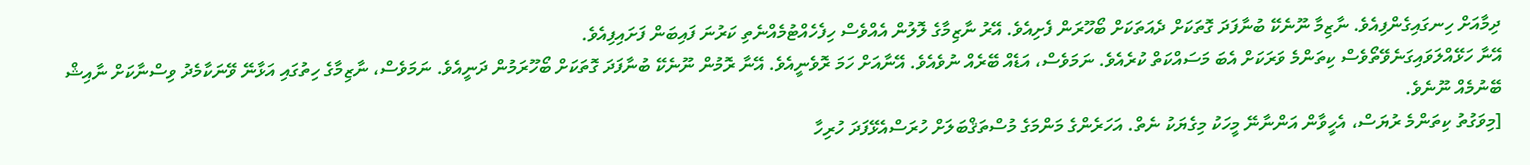ދިމާއަށް ހިނގައިގެންފިއެވެ. ނާޒިމާ ނޫނެކޭ ބުނާފަދަ ގޮތަކަށް ދެއަތަކަށް ބޯހޫރަން ފެށިއެވެ. އޭރު ނާޒިމާގެ ލޮލުން އެއްވެސް ހިފެހެއްޓުމެއްނެތި ކަރުނަ ފައިބަން ފަށައިފިއެވެ.
އޭނާ ހަޅޭއްލަވައިގަނެވޭތޯވެސް ކިތަންމެ ވަރަކަށް އެބަ މަސައްކަތް ކުރެއެވެ. ނަމަވެސް، އަޑެއް ބޭރެއް ނުވެއެވެ. އޭނާއަށް ހަމަ ރޮވެނީއެވެ. އޭނާ ރޮމުން ނޫނެކޭ ބުނާފަދަ ގޮތަކަށް ބޯހޫރަމުން ދަނީއެވެ. ނަމަވެސް، ނާޒިމާގެ ހިތުގައި އަޅާނޭ ވޭނަކާމެދު ވިސްނާކަށް ނާއިޝް ބޭނުމެއް ނޫނެވެ.
[މިވަގުތު ކިތަންމެ ރުޔަސް، އެހީވާން އަންނާނޭ މީހަކު މިގެޔަކު ނެތް. އަހަރެންގެ މަންމަގެ މުސްތަޤްބަލަށް ހުރަސްއެޅޭފަދަ ހުރިހާ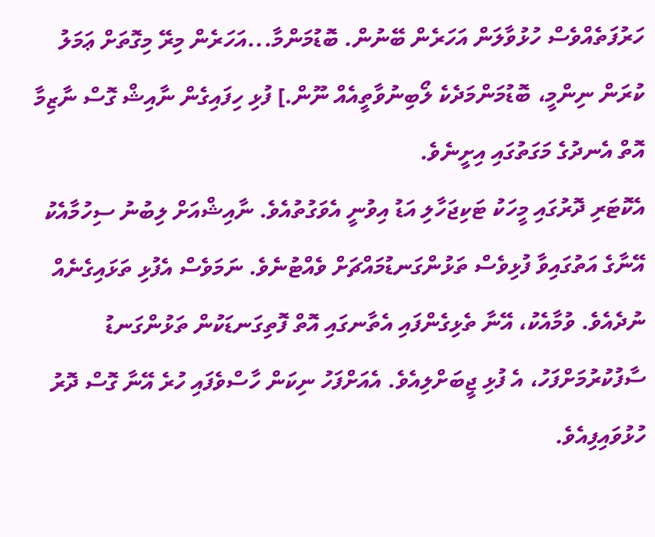ހަރުފަތެއްވެސް ހުޅުވާލަން އަހަރެން ބޭނުން. ބޮޑުމަންމާ...އަހަރެން މިރޭ މިގޮތަށް ޢަމަލު ކުރަން ނިންމީ، ބޮޑުމަންމަދެކެ ލޯބިނުވާތީއެއް ނޫން.] ފުޅި ހިފައިގެން ނާއިޝް ގޮސް ނާޒިމާ އޮތް އެނދުގެ މަގަތުގައި އިށީނެވެ.
އެކޮޓަރި ދޮރުގައި މީހަކު ޓަކިޖަހާލި އަޑު އިވުނީ އެވަގުތުއެވެ. ނާއިޝްއަށް ލިބުނު ސިހުމާއެކު އޭނާގެ އަތުގައިވާ ފުޅިވެސް ތަޅުންގަނޑުމައްޗަށް ވެއްޓުނެވެ. ނަމަވެސް އެފުޅި ތަޅައިގެނެއް ނުދެއެވެ. ވުމާއެކު، އޭނާ ތެޅިގެންފައި އެތާނގައި އޮތް ފޮތިގަނޑަކުން ތަޅުންގަނޑު ސާފުކުރުމަށްފަހު، އެ ފުޅި ޖީބަށްލިއެވެ. އެއަށްފަހު ނިކަން ހާސްވެފައި ހުރެ އޭނާ ގޮސް ދޮރު ހުޅުވައިފިއެވެ.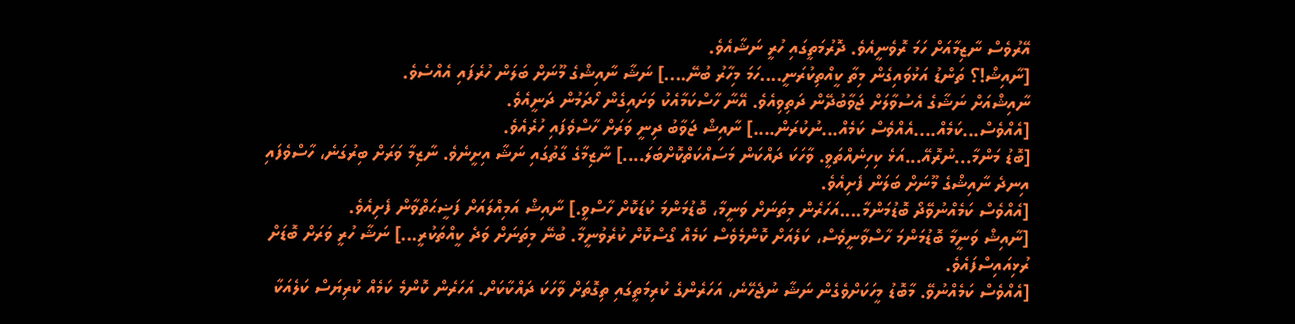އޭރުވެސް ނާޒިމާއަށް ހަމަ ރޮވެނީއެވެ. ދޮރުމަތީގައި ހުރީ ނަޝާއެވެ.
[ނާއިޝް!؟ ތަންޑު އަޅުވައިގެން މިތާ ކީއްތިކުރަނީ....ހަމަ މިހާރު ބުނޭ....] ނަޝާ ނާއިޝްގެ މޫނަށް ބަލަން ހުރެފައި އެއްސެވެ.
ނާއިޝްއަށް ނަޝާގެ އެސުވާލަށް ޖަވާބުދޭން ދަތިވިއެވެ. އޭނާ ހާސްކަމާއެކު ވަށައިގެން ހޯދަމުން ދަނީއެވެ.
[އެއްވެސް...ކަމެއް....އެއްވެސް ކަމެއް...ނުކުރަން....] ނާއިޝް ޖަވާބު ދިނީ ވަރަށް ހާސްވެފައި ހުރެއެވެ.
[ބޮޑު މަންމާ...ނުރޮއޭ...އަޅެ ކިހިނެއްތަވީ. ވާހަކަ ދައްކަން މަސައްކަތްކޮށްބަލަ....] ނާޒިމާގެ ގާތުގައި ނަޝާ އިށީނެވެ. ނާޒިމާ ވަރަށް ބިރުގަނެ، ހާސްވެފައި އިނދެ ނާއިޝްގެ މޫނަށް ބަލަން ފެށިއެވެ.
[އެއްވެސް ކަމެއްނުވޭދޯ ބޮޑުމަންމާ....އަހަރެން މިތަނަށް ވަނީމާ، ބޮޑުމަންމަ ކުޑަކޮށް ހާސްވީ.] ނާއިޝް އަމިއްލައަށް ފަޟީޙަތްވާން ފެށިއެވެ.
[ނާއިޝް ވަނީމާ ބޮޑުމަންމަ ހާސްވާނީވެސް، ކަލެއަށް ކޮންމެވެސް ކަމެއް ގޯސްކޮށް ކުރެވުނީމާ. ބުނޭ މިތަނަށް ވަދެ ކީއްތަކުރީ...] ނަޝާ ހުރީ ވަރަށް ބޮޑަށް ރުޅިއައިސްފައެވެ.
[އެއްވެސް ކަމެއްނުވޭ. މާބޮޑު މީހަކަށްވެގެން ނަޝާ ނުޖެހޭނެ، އަހަރެންގެ ކުރިމަތީގައި ތިގޮތަށް ވާހަކަ ދައްކާކަށް. އަހަރެން ކޮންމެ ކަމެއް ކުރިޔަސް ކަލެއަކާ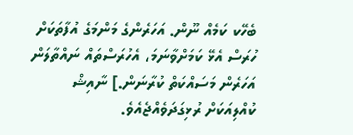ބެހޭކ ކަމެއް ނޫން. އަހަރެންގެ މަންމަގެ އުފާތަކަށް ހުރަސް އެޅޭ ކަމަށްވާނަމަ، އެހުރަސްތައް ނައްތާލަން އަހަރެން މަސައްކަތް ކުރާނަން.] ނާއިޝް ކުއްލިއަކަށް ރުޅިގަދަވެއްޖެއެވެ.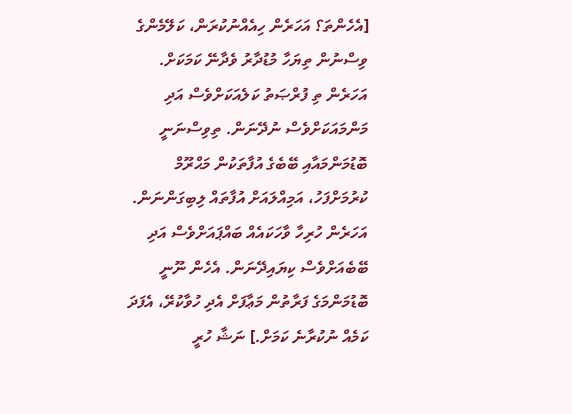[އެހެންތަ؟ އަހަރެން ހިއެއްނުކުރަން، ކަލޭމެންގެ ވިސްނުން ތިޔަހާ މުޑުދާރު ވެދާނޭ ކަމަކަށް. އަހަރެން ތި ފުރްޞަތު ކަލެއަކަށްވެސް އަދި މަންމައަކަށްވެސް ނުދޭނަން. ތިވިސްނަނީ ބޮޑުމަންމައާއި ބޭބެގެ އުފާތަކުން މަޙްރޫމް ކުރުމަށްފަހު، އަމިއްލައަށް އުފާތައް ލިބިގަންނަން. އަހަރެން ހުރިހާ ވާހަކައެއް ބައްޕައަށްވެސް އަދި ބޭބެއަށްވެސް ކިޔައިދޭނަން. އެހެން ނޫނީ ބޮޑުމަންމަގެ ފަރާތުން މަޢާފަށް އެދި ހުވާކުރޭ، އެފަދަ ކަމެއް ނުކުރާނެ ކަމަށް.] ނަޝާ ހުރީ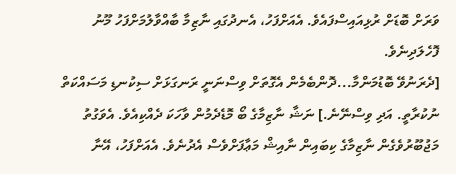ވަރަށް ބޮޑަށް ރުޅިއައިސްފައެވެ. އެއަށްފަހު، އެނދުގައި ނާޒިމާ ބާއްވާލުމަށްފަހު މޫނު ފޮހެލަދިނެވެ.
[ދެރަނުވޭ ބޮޑުމަންމާ...ދޮންބެމެން އެގޮތަށް ވިސްނަނީ ރަނގަޅަށް ސިކުނޑި މަސައްކަތް ނުކުރާތީ. އަދި ވިސްނޭނެ.] ނަޝާ ނާޒިމާގެ ބޯ މޮޑެދެމުން ވާހަކަ ދެއްކިއެވެ. އެވަގުތު މަޖުބޫރުވެގެން ނާޒިމާގެ ކިބައިން ނާއިޝް މަޢާފަށްވެސް އެދުނެވެ. އެއަށްފަހު، އޭނާ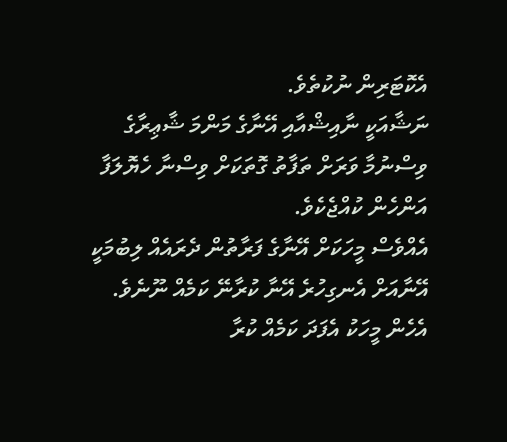އެކޮޓަރިން ނުކުތެވެ.
ނަޝާއަކީ ނާއިޝްއާއި އޭނާގެ މަންމަ ޝާޢިރާގެ ވިސްނުމާ ވަރަށް ތަފާތު ގޮތަކަށް ވިސްނާ ހެޔޮލަފާ އަންހެން ކުއްޖެކެވެ.
އެއްވެސް މީހަކަށް އޭނާގެ ފަރާތުން ދެރައެއް ލިބުމަކީ އޭނާއަށް އެނގިހުރެ އޭނާ ކުރާނޭ ކަމެއް ނޫނެވެ. އެހެން މީހަކު އެފަދަ ކަމެއް ކުރާ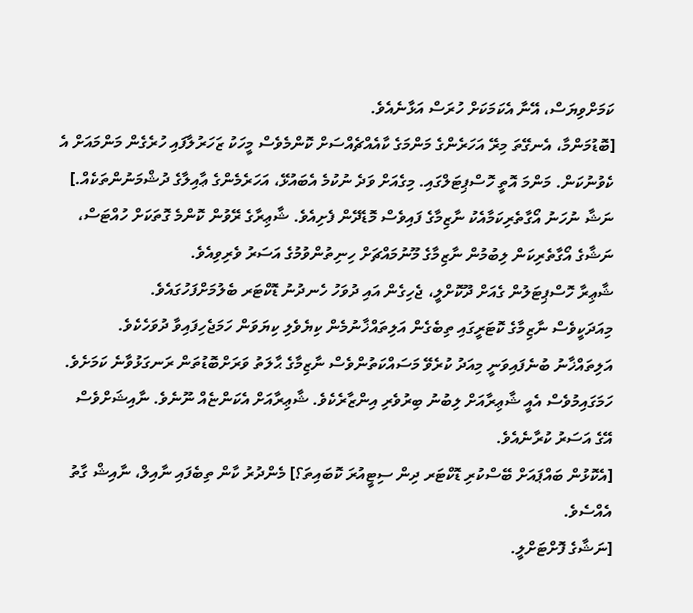ކަމަށްވިޔަސް، އޭނާ އެކަމަކަށް ހުރަސް އަޅާނެއެވެ.
[ބޮޑުމަންމާ، އެނގޭތަ މިރޭ އަހަރެންގެ މަންމަގެ ކާއެއްޗެއްސަށް ކޮންމެވެސް މީހަކު ޒަހަރުލާފައި ހުރެގެން މަންމައަށް އެ ކެވުނުކަން. މަންމަ އޮތީ ހޮސްޕިޓަލްގައި. މިގެއަށް ވަދެ ނުކުމެ އެބައުޅޭ، އަހަރެމެންގެ ޢާއިލާގެ ދުޝްމަނުންތަކެއް.] ނަޝާ ނުހަނު އޯގާތެރިކަމާއެކު ނާޒިމާގެ ފައިވެސް މޮޑެދޭން ފެށިއެވެ. ޝާޢިރާގެ ރޭވުން ކޮންމެ ގޮތަކަށް ހުއްޓަސް، ނަޝާގެ އޯގާތެރިކަން ލިބުމުން ނާޒިމާގެ މޫނުމައްޗަށް ހިނިތުންވުމުގެ އަސަރު ވެރިވިއެވެ.
ޝާޢިރާ ހޮސްޕިޓަލުން ގެއަށް ދޫކޮށްލީ، ޖެހިގެން އައި ދުވަހު ހެނދުނު ޑޮކްޓަރ ބެލުމަށްފަހުގައެވެ.
މިއަދަކީވެސް ނާޒިމާގެ ކޮޓަރީގައި ތިބެގެން އަލިތައްޚާނުމެން ކިޔެވެލި ކިޔަވަން ހަމަޖެހިފައިވާ ދުވަހެކެވެ. އަލިތައްޚާނު ބުނެފައިވަނީ މިއަދު ކުރެވޭ މަސައްކަތުންވެސް ނާޒިމާގެ ޙާލަތު ވަރަށްބޮޑުތަން ރަނގަޅުވާނެ ކަމަށެވެ. ހަމަގައިމުވެސް އެއީ ޝާޢިރާއަށް ލިބުނު ބިރުވެރި އިންޒާރެކެވެ. ޝާޢިރާއަށް އެކަންޏެއް ނޫނެވެ. ނާއިޝަށްވެސް އޭގެ އަސަރު ކުރާނެއެވެ.
[އެކޮޅުން ބައްޕައަށް ބޭސްކުރި ޑޮކްޓަރ ދިން ސިޓީއުރަ ކޮބައިތަ؟] މެންދުރު ކާން ތިބެފައި ނާއިލް، ނާއިޝް ގާތު އެއްސެވެ.
[ނަޝާގެ ފޮށްޓަށްލީ.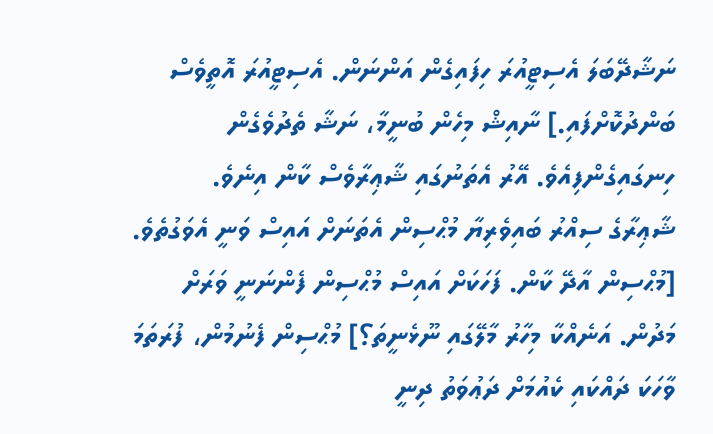ނަޝާދޭބަލަ އެސިޓީއުރަ ހިފައިގެން އަންނަން. އެސިޓީއުރަ އޮތީވެސް ބަންދުކޮށްފައި.] ނާއިޝް މިހެން ބުނީމާ، ނަޝާ ތެދުވެގެން ހިނގައިގެންފިއެވެ. އޭރު އެތަނުގައި ޝާޢިރާވެސް ކާން އިނެވެ.
ޝާޢިރާގެ ސިއްރު ބައިވެރިޔާ މުޙްސިން އެތަނަށް އައިސް ވަނީ އެވަގުތެވެ.
[މުޙްސިން އާދޭ ކާން. ފަހަކަށް އައިސް މުޙްސިން ފެންނަނީ ވަރަށް މަދުން. އަނެއްކާ މިހާރު މާލޭގައި ނޫޅެނީތަ؟] މުޙްސިން ފެނުމުން، ފުރަތަމަ ވާހަކަ ދައްކައި ކެއުމަށް ދަޢުވަތު ދިނީ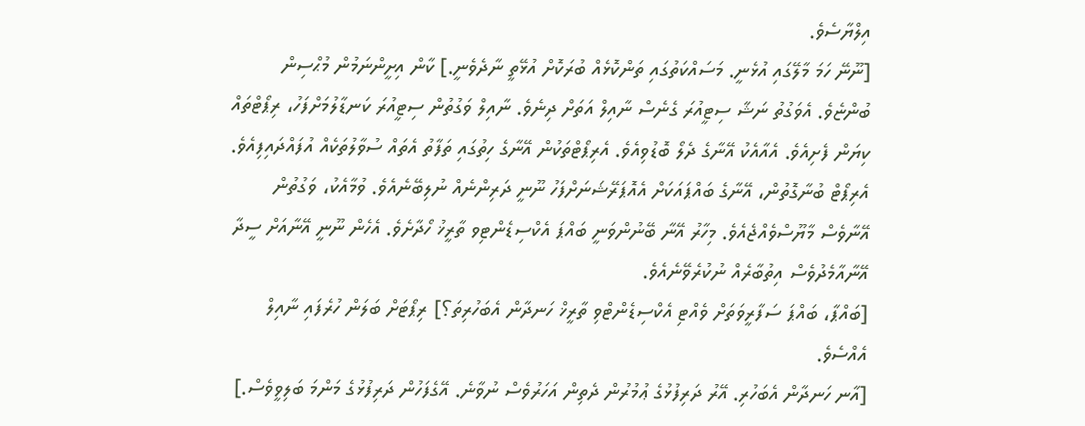އިލްޔާސެވެ.
[ނޫނޭ ހަމަ މާލޭގައި އުޅެނީ. މަސައްކަތުގައި ތަންކޮޅެއް ބުރަކޮށް އުޅޭތީ ނާދެވެނީ.] ކާން އިށީންނަމުން މުޙްސިން ބުންޏެވެ. އެވަގުތު ނަޝާ ސިޓީއުރަ ގެނެސް ނާއިލް އަތަށް ދިނެވެ. ނާއިލް ވަގުތުން ސިޓީއުރަ ކަނޑާލުމަށްފަހު، ރިޕޯޓްތައް ކިޔަން ފެށިއެވެ. އެއާއެކު އޭނާގެ ދެލޯ ބޮޑުވިއެވެ. އެރިޕޯޓްތަކުން އޭނާގެ ހިތުގައި ތަފާތު އެތައް ސުވާލުތަކެއް އުފައްދައިފިއެވެ.
އެރިޕޯޓް ބުނާގޮތުން، އޭނާގެ ބައްޕައަކަށް އެއޮޕަރޭޝަނަށްފަހު ނޫނީ ދަރިންނެއް ނުލިބޭނެއެވެ. ވުމާއެކު، ވަގުތުން އޭނާވެސް މާޔޫސްވެއްޖެއެވެ. މިހާރު އޭނާ ބޭނުންވަނީ ބައްޕަ އެކްސިޑެންޓިވ ތާރީޚު ހޯދާށެވެ. އެހެން ނޫނީ އޭނާއަށް ސީދާ އޭނާއާމެދުވެސް އިތުބާރެއް ނުކުރެވޭނެއެވެ.
[ބައްޕާ، ބައްޕަ ސަފާރީވަތަށް ވެއްޓި އެކްސިޑެންޓްވި ތާރީޚް ހަނދާން އެބަހުރިތަ؟] ރިޕޯޓަށް ބަލަން ހުރެފައި ނާއިލް އެއްސެވެ.
[އާނ ހަނދާން އެބަހުރި. އޭރު ދަރިފުޅުގެ ޢުމުރުން ދެތިން އަހަރުވެސް ނުވާނެ. އޭގެފަހުން ދަރިފުޅުގެ މަންމަ ބަލިވީވެސް.]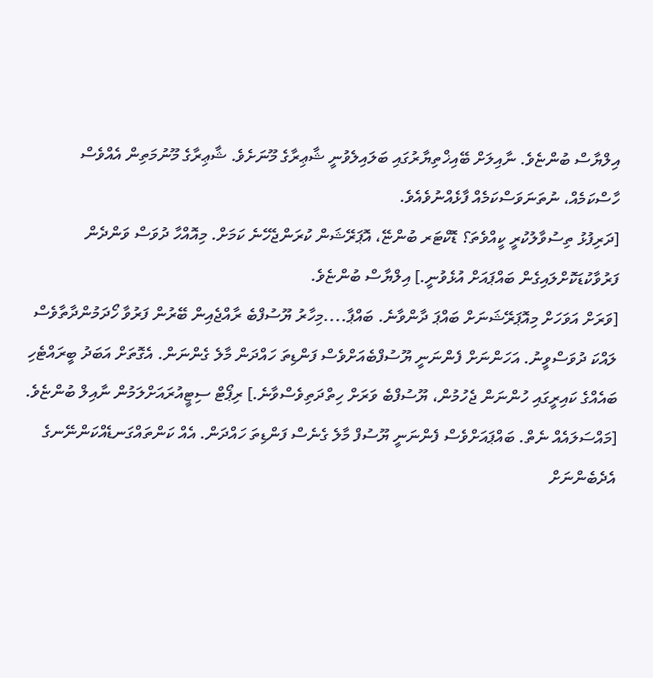އިލްޔާސް ބުންޏެވެ. ނާއިލަށް ބޭއިޚްތިޔާރުގައި ބަލައިލެވުނީ ޝާޢިރާގެ މޫނަށެވެ. ޝާޢިރާގެ މޫނުމަތިން އެއްވެސް ހާސްކަމެއް، ނުތަނަވަސްކަމެއް ފާޅެއްނުވެއެވެ.
[ދަރިފުޅު ތިސުވާލުކުރީ ކީއްވެތަ؟ ޑޮކްޓަރ ބުންޏޭ، އޮޕަރޭޝަން ކުރަންޖެހޭނެ ކަމަށް. މިއޮއްހާ ދުވަސް ވަންދެން ފަރުވާކުޑަކޮށްލައިގެން ބައްޕައަށް އުޅެވުނީ.] އިލްޔާސް ބުންޏެވެ.
[ވަރަށް އަވަހަށް މިއޮޕަރޭޝަނަށް ބައްޕަ ދާންވާނެ. ބައްޕާ....މިހާރު ޔޫސުފްބެ ރާއްޖެއިން ބޭރުން ފަރުވާ ހޯދަމުންދާތާވެސް ލައްކަ ދުވަސްވީނު. އަހަންނަށް ފެންނަނީ ޔޫސުފްބެއަށްވެސް ފަންޑިތަ ހައްދަން މާލެ ގެންނަން. އެގޮތަށް އަބަދު ބީރައްޓެހި ބައެއްގެ ކައިރީގައި ހުންނަން ޖެހުމުން، ޔޫސުފްބެ ވަރަށް ހިތްދަތިވެސްވާނެ.] ރިޕޯޓް ސިޓީއުރައަށްލަމުން ނާއިލް ބުންޏެވެ.
[މައްސަލައެއް ނެތް. ބައްޕައަށްވެސް ފެންނަނީ ޔޫސުފް މާލެ ގެނެސް ފަންޑިތަ ހައްދަން. އެއް ކަންތައްގަނޑެއްކަންނޭނގެ އެދެބެންނަށް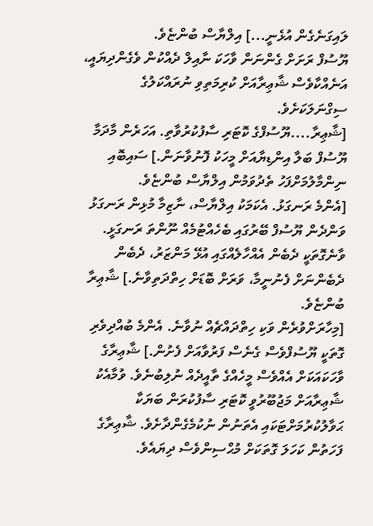ލައިގަނެގެން އުޅެނީ...] އިލްޔާސް ބުންޏެވެ.
ޔޫސުފް ރަށަށް ގެންނަން ވާހަކަ ނާއިލް ދެއްކުން ވެގެންދިޔައީ، އަނެއްކާވެސް ޝާޢިރާއަށް ކުރިމަތިވި ނުރައްކަލުގެ ސިގްނަލަކަށެވެ.
[ޝާޢިރާ....ޔޫސުފްގެ ކޮޓަރި ސާފުކުރުވާތި. އަހަރެން މާދަމާ ޔޫސުފް ބަލާ އިންޑިޔާއަށް މީހަކު ފޮނުވާނަން.] ސައިބޮއި ނިންމާލުމަށްފަހު ތެދުވަމުން އިލްޔާސް ބުންޏެވެ.
[އެންމެ ރަނގަޅު. އެކަމަކު އިލްޔާސް، ނާޒިމާ މުޅިން ރަނގަޅު ވަންދެން ޔޫސުފް ބޭރުގައި ބެހެއްޓުމެއް ނޫންތަ ރަނގަޅީ. ވާނެގޮތަކީ ދެބެން އެއްހާލެއްގައި އުޅޭ މަންޒަރު، ދެބެން ދެބެންނަށް ފެނުނީމާ، ވަރަށް ބޮޑަށް ހިތްދަތިވާނެ.] ޝާޢިރާ ބުންޏެވެ.
[މިހާރަށްވުރެން ވަކި ހިތްދައްޗެއް ނުވާނެ. އެންމެ ބުއްދިވެރި ގޮތަކީ ޔޫސުފްވެސް ގެނެސް ފަރުވާއަށް ފެށުން.] ޝާޢިރާގެ ވާހަކައަކަށް އެއްވެސް މީހެއްގެ ތާއީދެއް ނުލިބުނެވެ. ވުމާއެކު ޝާޢިރާއަށް މަޖުބޫރުވީ ކޮޓަރި ސާފުކުރަން ބަޔަކާ ޙަވާލުކުރުމަށްޓަކައި އެތަނުން ނުކުމެގެންދާށެވެ. ޝާޢިރާގެ ފަހަތުން ކަހަލަ ގޮތަކަށް މުޙްސިންވެސް ދިޔައެވެ.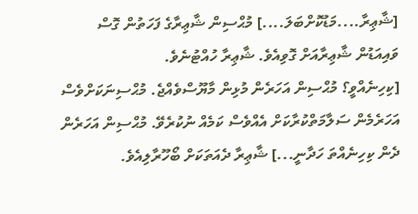[ޝާޢިރާ....މަޑުކޮށްބަލަ....] މުޙްސިން ޝާޢިރާގެ ފަހަތުން ގޮސް ވައިއަޑުން ޝާޢިރާއަށް ގޮވިއެވެ. ޝާޢިރާ ހުއްޓުނެވެ.
[ކިހިނެއްވީ؟ މުޙްސިން އަހަރެން މުޅިން މާޔޫސްވެއްޖެ. މުޙްސިނަކަށްވެސް އަހަރެމެން ސަލާމަތްކުރާކަށް އެއްވެސް ކަމެއް ނުކުރެވޭ. މުޙްސިން އަހަރެން ދެން ކިހިނެއްތަ ހަދާނީ...] ޝާޢިރާ ދެއަތަކަށް ބޯހޫރާލިއެވެ.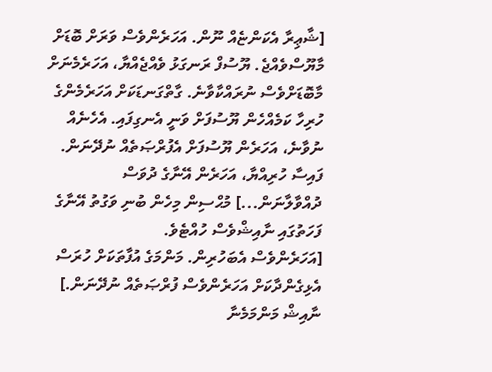[ޝާޢިރާ އެކަންޏެއް ނޫން. އަހަރެންވެސް ވަރަށް ބޮޑަށް މާޔޫސްވެއްޖެ. ޔޫސުފް ރަނގަޅު ވެއްޖެއްޔާ، އަހަރެމެނަށް މާބޮޑަށްވެސް ނުރައްކާވާނެ. ގާތްގަނޑަކަށް އަހަރެމެންގެ ހުރިހާ ކަމެއްހެން ޔޫސުފަށް ވަނީ އެނގިފައި. އެހެނެއް ނުވާނެ، އަހަރެން ޔޫސުފަށް އެފުރްޞަތެއް ނުދޭނަން. ފައިސާ ހުރިއްޔާ، އަހަރެން އޭނާގެ ދުވަސް ދުއްވާލާނަން...] މުޙްސިން މިހެން ބުނި ވަގުތު އޭނާގެ ފަހަތުގައި ނާއިޝްވެސް ހުއްޓެވެ.
[އަހަރެންވެސް އެބަހުރިން. މަންމަގެ އުފާތަކަށް ހުރަސް އެޅިގެންދާކަށް އަހަރެންވެސް ފުރްޞަތެއް ނުދޭނަން.] ނާއިޝް މަންމަމެނާ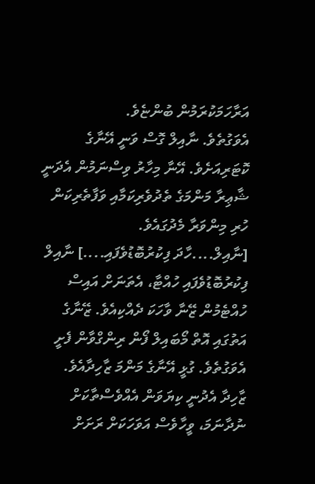އަރާހަމަކުރަމުން ބުންޏެވެ.
އެވަގުތެވެ. ނާއިލް ގޮސް ވަނީ އޭނާގެ ކޮޓަރިއަށެވެ. އޭނާ މިހާރު ވިސްނަމުން އެދަނީ ޝާޢިރާ މަންމަގެ ތެދުވެރިކަމާއި ވަފާތެރިކަން ހުރި މިންވަރާ މެދުގައެވެ.
[ނާއިލް....ހާދަ ފިކުރުބޮޑުވެފައި....] ނާއިލް ފިކުރުބޮޑުވެފައި ހުއްޓާ، އެތަނަށް އައިސް ހުއްޓެމުން ޒޭނާ ވާހަކަ ދެއްކިއެވެ. ޒޭނާގެ އަތުގައި އޮތް މޯބައިލް ފޯން ރިންގްވާން ފެށީ އެވަގުތެވެ. ގުޅީ އޭނާގެ މަންމަ ޒާހިދާއެވެ.
ޒާހިދާ އެދުނީ ކިޔަވަން އެއްވެސްތާކަށް ނުދާނަމަ، ވީހާވެސް އަވަހަކަށް ރަށަށް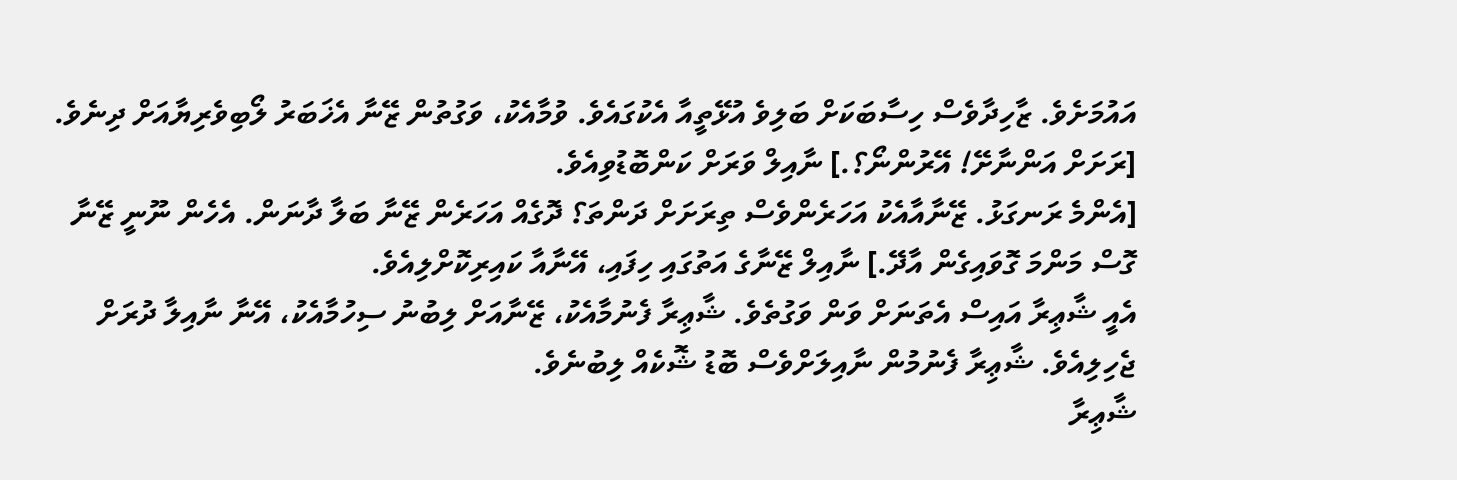އައުމަށެވެ. ޒާހިދާވެސް ހިސާބަކަށް ބަލިވެ އުޅޭތީއާ އެކުގައެވެ. ވުމާއެކު، ވަގުތުން ޒޭނާ އެޚަބަރު ލޯބިވެރިޔާއަށް ދިނެވެ.
[ރަށަށް އަންނާށޭ! އޭރުންނޯ؟.] ނާއިލް ވަރަށް ކަންބޮޑުވިއެވެ.
[އެންމެ ރަނގަޅު. ޒޭނާއާއެކު އަހަރެންވެސް ތިރަށަށް ދަންތަ؟ ދޮގެއް އަހަރެން ޒޭނާ ބަލާ ދާނަން. އެހެން ނޫނީ ޒޭނާ ގޮސް މަންމަ ގޮވައިގެން އާދޭ.] ނާއިލް ޒޭނާގެ އަތުގައި ހިފައި، އޭނާއާ ކައިރިކޮށްލިއެވެ.
އެއީ ޝާޢިރާ އައިސް އެތަނަށް ވަން ވަގުތެވެ. ޝާޢިރާ ފެނުމާއެކު، ޒޭނާއަށް ލިބުނު ސިހުމާއެކު، އޭނާ ނާއިލާ ދުރަށް ޖެހިލިއެވެ. ޝާޢިރާ ފެނުމުން ނާއިލަށްވެސް ބޮޑު ޝޮކެއް ލިބުނެވެ.
ޝާޢިރާ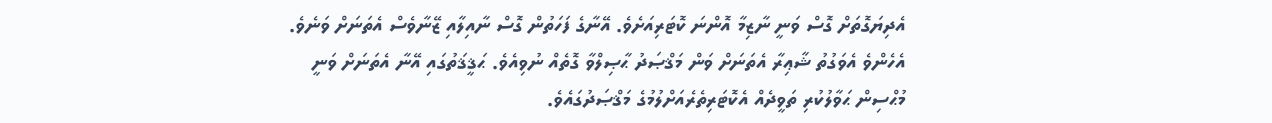އެދިޔަގޮތަށް ގޮސް ވަނީ ނާޒިމާ އޮންނަ ކޮޓަރިއަށެވެ. އޭނާގެ ފަހަތުން ގޮސް ނާއިލާއި ޒޭނާވެސް އެތަނަށް ވަނެވެ. އެހެންވެ އެވަގުތު ޝާޢިރާ އެތަނަށް ވަން މަޤްޞަދު ޙާޞިލްވާ ގޮތެއް ނުވިއެވެ. ޙަޤީޤަތުގައި އޭނާ އެތަނަށް ވަނީ މުޙްސިން ޙަވާލުކުރި ތަވީދެއް އެކޮޓަރިތެރެއަށްލުމުގެ މަޤްޞަދުގައެވެ.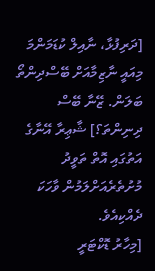[ދަރިފުޅާ، ނާއިލް ކުޑަމަންމަ މިއައީ ނާޒިމާއަށް ބޭސްދިންތޯ ބަލަން. ޒޭނާ ބޭސް ދިނިންތަ؟] ޝާޢިރާ އޭނާގެ އަތުގައި އޮތް ތަވީދު މުށުތެރެއަށްލަމުން ވާހަކަ ދެއްކިއެވެ.
[މިހާރު ޑޮކްޓަރީ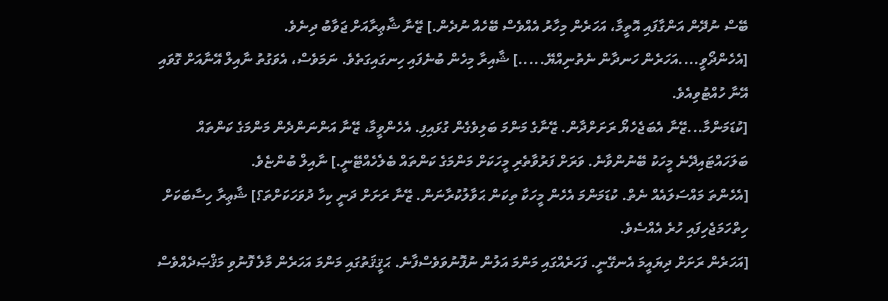ބޭސް ނުދޭން އަންގާފައި އޮތީމާ، އަހަރެން މިހާރު އެއްވެސް ބޭހެއް ނުދެން.] ޒޭނާ ޝާޢިރާއަށް ޖަވާބު ދިނެވެ.
[އެހެންދޯވީ....އަހަރެން ހަނދާން ނެތުނިއްޔޭ.....] ޝާއިރާ މިހެން ބުނެފައި ހިނގައިގަތެވެ. ނަމަވެސް، އެވަގުތު ނާއިލް އޭނާއަށް ގޮވައި އޭނާ ހުއްޓުވިއެވެ.
[ކުޑަމަންމާ...ޒޭނާ އެބަޖެހެޔޯ ރަށަށްދާން. ޒޭނާގެ މަންމަ ބަލިވެގެން ގުޅައިފި. އެހެންވީމާ، ޒޭނާ އަންނަންދެން މަންމަގެ ކަންތައް ބަލަހައްޓައިދޭނެ މީހަކު ބޭނުންވާނެ. ވަރަށް ފަރުވާތެރި މީހަކަށް މަންމަގެ ކަންތައް ބެލެހެއްޓޭނީ.] ނާއިލް ބުންޏެވެ.
[އެހެންތަ މައްސަލައެއް ނެތް. ކުޑަމަންމަ އެހެން މީހަކާ ތިކަން ޙަވާލުކުރާނަން. ޒޭނާ ރަށަށް ދަނީ ކިހާ ދުވަހަކަށްތަ؟] ޝާޢިރާ ހިސާބަކަށް ހިތްހަމަޖެހިފައި ހުރެ އެއްސެވެ.
[އަހަރެން ރަށަށް ދިޔައީމަ އެނގޭނީ. ފަހަރެއްގައި މަންމަ އަލުން ނުފޮނުވަވެސްފާނެ. ޙަޤީޤަތުގައި މަންމަ އަހަރެން މާލެ ފޮނުވި މަޤްޞަދެއްވެސް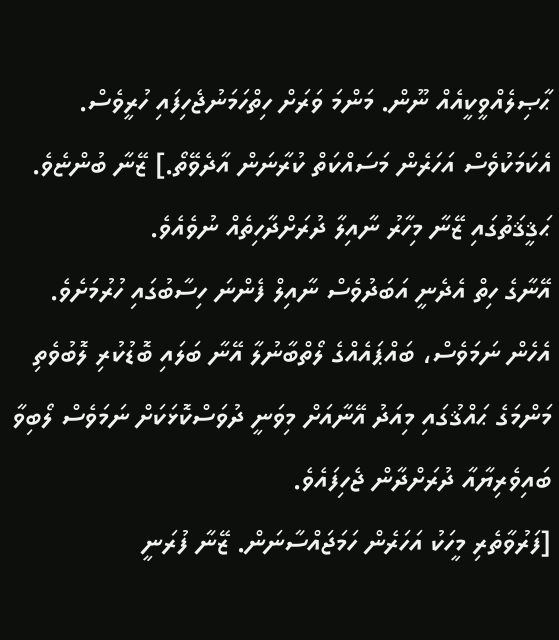ޙާޞިލެއްވީކީއެއް ނޫން. މަންމަ ވަރަށް ހިތްހަމަނުޖެހިފައި ހުރީވެސް. އެކަމަކުވެސް އަހަރެން މަސައްކަތް ކުރާނަން އާދެވޭތޯ.] ޒޭނާ ބުންޏެވެ. ޙަޤީޤަތުގައި ޒޭނާ މިހާރު ނާއިލާ ދުރަށްދާހިތެއް ނުވެއެވެ.
އޭނާގެ ހިތް އެދެނީ އަބަދުވެސް ނާއިލް ފެންނަ ހިސާބުގައި ހުރުމަށެވެ. އެހެން ނަމަވެސް، ބައްޕައެއްގެ ލޯތްބާނުލާ އޭނާ ބަލައި ބޮޑުކުރި ލޮބުވެތި މަންމަގެ ޙައްޤުގައި މިއަދު އޭނާއަށް މިވަނީ ދުވަސްކޮޅަކަށް ނަމަވެސް ލޯބިވާ ބައިވެރިޔާއާ ދުރަށްދާން ޖެހިފައެވެ.
[ފަރުވާތެރި މީހަކު އަހަރެން ހަމަޖައްސާނަން. ޒޭނާ ފުރަނީ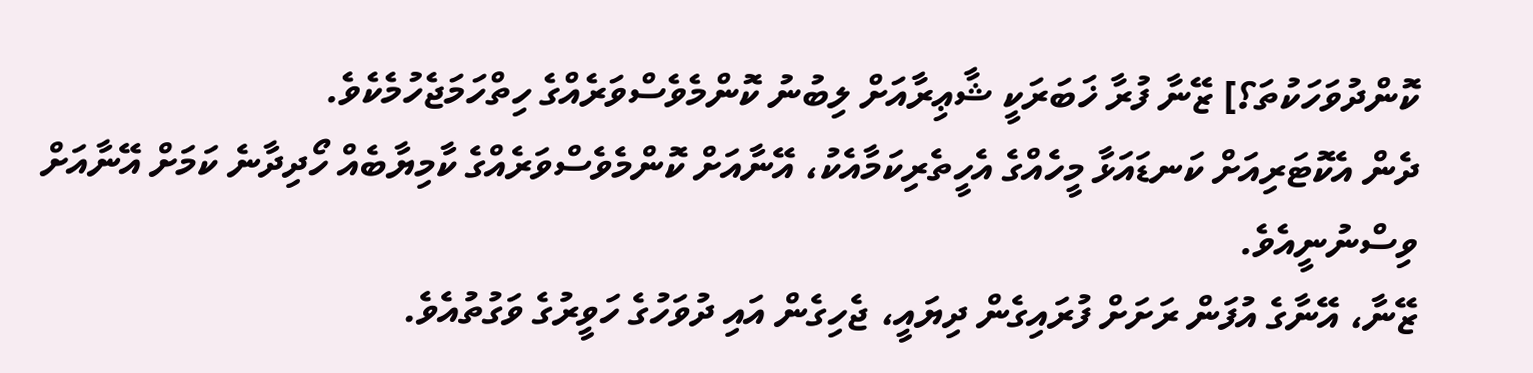ކޮންދުވަހަކުތަ؟] ޒޭނާ ފުރާ ޚަބަރަކީ ޝާޢިރާއަށް ލިބުނު ކޮންމެވެސްވަރެއްގެ ހިތްހަމަޖެހުމެކެވެ.
ދެން އެކޮޓަރިއަށް ކަނޑައަޅާ މީހެއްގެ އެހީތެރިކަމާއެކު، އޭނާއަށް ކޮންމެވެސްވަރެއްގެ ކާމިޔާބެއް ހޯދިދާނެ ކަމަށް އޭނާއަށް ވިސްނުނީއެވެ.
ޒޭނާ، އޭނާގެ އުފަން ރަށަށް ފުރައިގެން ދިޔައީ، ޖެހިގެން އައި ދުވަހުގެ ހަވީރުގެ ވަގުތުއެވެ.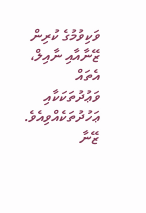ވަކިވުމުގެ ކުރިން ޒޭނާއާއި ނާއިލް، އެތައް ވަޢުދުތަކަކާއި ޢަހުދުތަކެއްވިއެވެ.
ޒޭނާ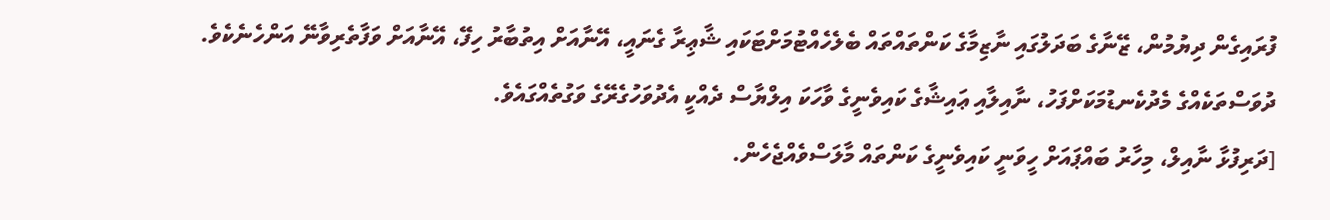ފުރައިގެން ދިޔުމުން، ޒޭނާގެ ބަދަލުގައި ނާޒިމާގެ ކަންތައްތައް ބެލެހެއްޓުމަށްޓަކައި ޝާޢިރާ ގެނައީ، އޭނާއަށް އިތުބާރު ހިފޭ، އޭނާއަށް ވަފާތެރިވާނޭ އަންހެނެކެވެ.
ދުވަސްތަކެއްގެ މެދުކެނޑުމަކަށްފަހު، ނާއިލާއި ޢައިޝާގެ ކައިވެނީގެ ވާހަކަ އިލްޔާސް ދެއްކީ އެދުވަހުގެރޭގެ ވަގުތެއްގައެވެ.
[ދަރިފުޅާ ނާއިލް، މިހާރު ބައްޕައަށް ހީވަނީ ކައިވެނީގެ ކަންތައް މާލަސްވެއްޖެހެން.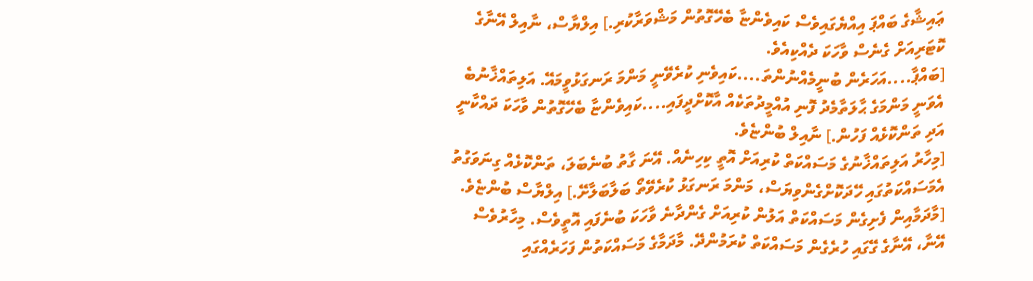ޢައިޝާގެ ބައްޕަ އިއްޔެގައިވެސް ކައިވެންޏާ ބެހޭގޮތުން މަޝްވަރާކުރި.] އިލްޔާސް، ނާއިލް އޭނާގެ ކޮޓަރިއަށް ގެނެސް ވާހަކަ ދެއްކިއެވެ.
[ބައްޕާ....އަހަރެން ބުނީމެއްނުންތަ....ކައިވެނި ކުރެވޭނީ މަންމަ ރަނގަޅުވީމައޭ. އަލިތައްޚާނުބެ އެވަނީ މަންމަގެ ޙާލަތާމެދު ފޮނި އުއްމީދުތަކެއް އާކޮށްދީފައި....ކައިވެންޏާ ބެހޭގޮތުން ވާހަކަ ދައްކާނީ އަދި ތަންކޮޅެއް ފަހުން.] ނާއިލް ބުންޏެވެ.
[މިހާރު އަލިތައްޚާނުގެ މަސައްކަތް ކުރިއަށް އޮތީ ކިހިނެއް. އޭނަ ގާތު ބުނެބަލަ، ތަންކޮޅެއް ގިނަވަގުތު އެމަސައްކަތުގައި ހޭދަކޮށްގެންވިޔަސް، މަންމަ ރަނގަޅު ކުރެވޭތޯ ބަލާބަލާށޭ.] އިލްޔާސް ބުންޏެވެ.
[މާދަމާއިން ފެށިގެން މަސައްކަތް އަލުން ކުރިއަށް ގެންދާނެ ވާހަކަ ބުނެފައި އޮތީވެސް. މިހާރުވެސް އޭނާ، އޭނާގެ ގޭގައި ހުރެގެން މަސައްކަތް ކުރަމުންދޭ. މާދަމާގެ މަސައްކަތުން ފަހަރެއްގައި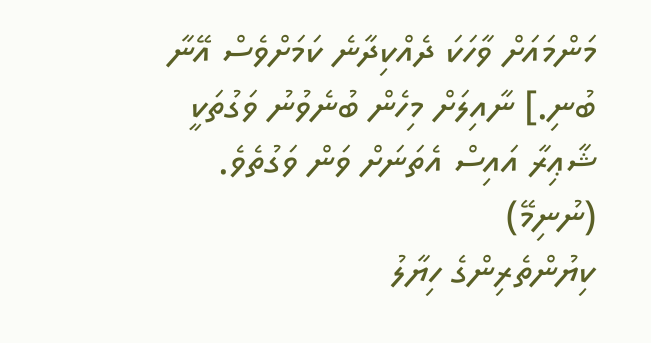މަންމައަށް ވާހަކަ ދެއްކިދާނެ ކަމަށްވެސް އޭނާ ބުނި.] ނާއިލަށް މިހެން ބުނެވުނު ވަގުތަކީ ޝާޢިރާ އައިސް އެތަނަށް ވަން ވަގުތެވެ.
(ނުނިމޭ)
ކިޔުންތެރިންގެ ހިޔާލު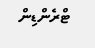ޓްރެންޑިން